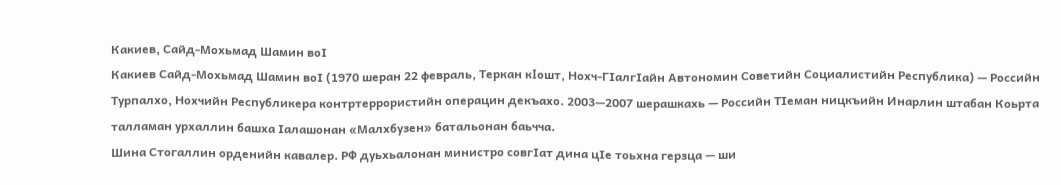Какиев, Сайд-Мохьмад Шамин воӀ
Какиев Сайд-Мохьмад Шамин воӀ (1970 шеран 22 февраль, Теркан кӏошт, Нохч-ГӀалгӀайн Автономин Советийн Социалистийн Республика) — Российн Турпалхо, Нохчийн Республикера контртеррористийн операцин декъахо. 2003—2007 шерашкахь — Российн ТӀеман ницкъийн Инарлин штабан Коьрта талламан урхаллин башха Ӏалашонан «Малхбузен» батальонан баьчча.
Шина Стогаллин орденийн кавалер. РФ дуьхьалонан министро совгӀат дина цӀе тоьхна герзца — ши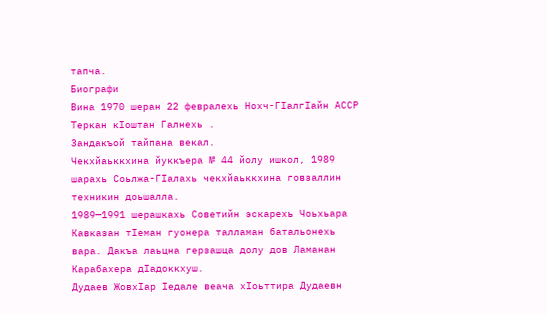тапча.
Биографи
Вина 1970 шеран 22 февралехь Нохч-ГӀалгӀайн АССР Теркан кӀоштан Галнехь .
Зандакъой тайпана векал.
Чекхйаьккхина йуккъера № 44 йолу ишкол, 1989 шарахь Соьлжа-ГӀалахь чекхйаьккхина говзаллин техникин доьшалла.
1989—1991 шерашкахь Советийн эскарехь Чоьхьара Кавказан тӀеман гуонера талламан батальонехь вара. Дакъа лаьцна герзашца долу дов Ламанан Карабахера дӀадоккхуш.
Дудаев ЖовхӀар Ӏедале веача хӀоьттира Дудаевн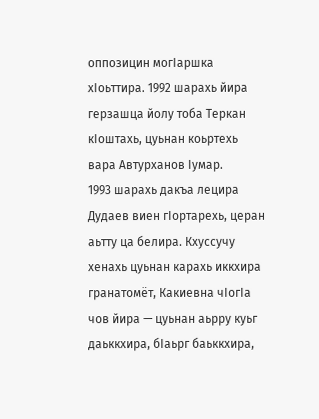оппозицин могӀаршка хӀоьттира. 1992 шарахь йира герзашца йолу тоба Теркан кӀоштахь, цуьнан коьртехь вара Автурханов Ӏумар.
1993 шарахь дакъа лецира Дудаев виен гӀортарехь, церан аьтту ца белира. Кхуссучу хенахь цуьнан карахь иккхира гранатомёт, Какиевна чӀогӀа чов йира — цуьнан аьрру куьг даьккхира, бӀаьрг баьккхира,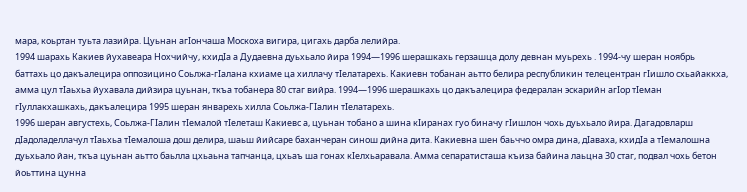мара, коьртан туьта лазийра. Цуьнан агӀончаша Москоха вигира, цигахь дарба лелийра.
1994 шарахь Какиев йухавеара Нохчийчу, кхидӀа а Дудаевна дуьхьало йира 1994—1996 шерашкахь герзашца долу девнан муьрехь . 1994-чу шеран ноябрь баттахь цо дакъалецира оппозицино Соьлжа-гӀалана кхиаме ца хиллачу тӀелатарехь. Какиевн тобанан аьтто белира республикин телецентран гӀишло схьайаккха, амма цул тӀаьхьа йухавала дийзира цуьнан, ткъа тобанера 80 стаг вийра. 1994—1996 шерашкахь цо дакъалецира федералан эскарийн агӀор тӀеман гӀуллакхашкахь, дакъалецира 1995 шеран январехь хилла Соьлжа-ГӀалин тӀелатарехь.
1996 шеран августехь, Соьлжа-ГӀалин тӀемалой тӀелеташ Какиевс а, цуьнан тобано а шина кӀиранах гуо биначу гӀишлон чохь дуьхьало йира. Дагадовларш дӀадоладеллачул тӀаьхьа тӀемалоша дош делира, шаьш йийсаре баханчеран синош дийна дита. Какиевна шен баьччо омра дина, дӀаваха, кхидӀа а тӀемалошна дуьхьало йан, ткъа цуьнан аьтто баьлла цхьаьна тапчанца, цхьаъ ша гонах кӀелхьаравала. Амма сепаратисташа къиза байина лаьцна 30 стаг, подвал чохь бетон йоьттина цунна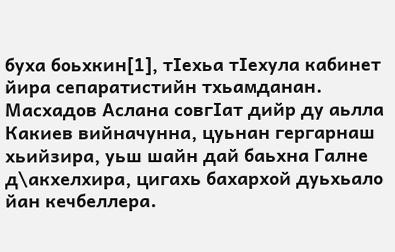буха боьхкин[1], тӀехьа тӀехула кабинет йира сепаратистийн тхьамданан. Масхадов Аслана совгӀат дийр ду аьлла Какиев вийначунна, цуьнан гергарнаш хьийзира, уьш шайн дай баьхна Галне д\акхелхира, цигахь бахархой дуьхьало йан кечбеллера.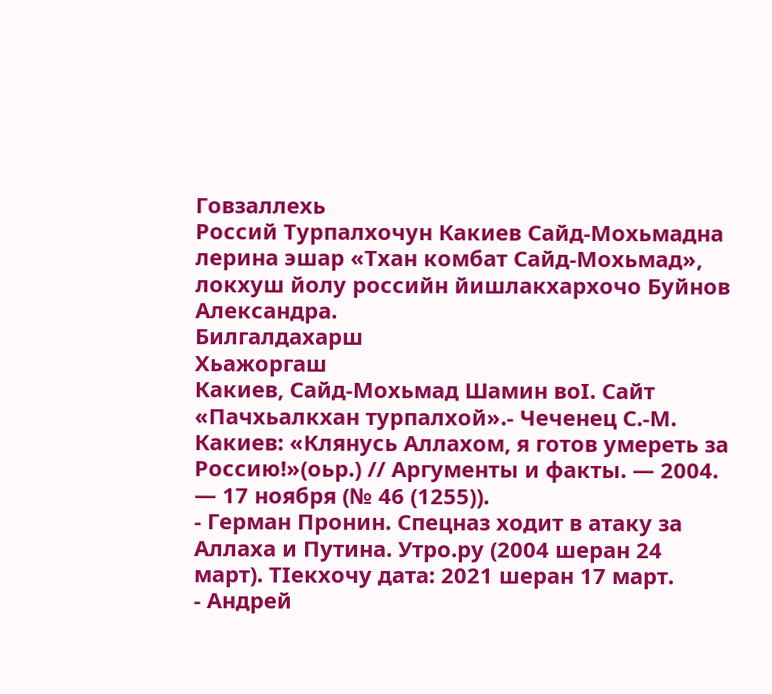Говзаллехь
Россий Турпалхочун Какиев Сайд-Мохьмадна лерина эшар «Тхан комбат Сайд-Мохьмад», локхуш йолу российн йишлакхархочо Буйнов Александра.
Билгалдахарш
Хьажоргаш
Какиев, Сайд-Мохьмад Шамин воӀ. Cайт «Пачхьалкхан турпалхой».- Чеченец С.-М. Какиев: «Клянусь Аллахом, я готов умереть за Россию!»(оьр.) // Аргументы и факты. — 2004. — 17 ноября (№ 46 (1255)).
- Герман Пронин. Спецназ ходит в атаку за Аллаха и Путина. Утро.ру (2004 шеран 24 март). ТӀекхочу дата: 2021 шеран 17 март.
- Андрей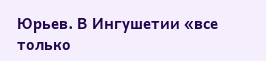Юрьев. В Ингушетии «все только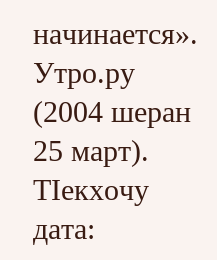начинается». Утро.ру (2004 шеран 25 март). ТӀекхочу дата: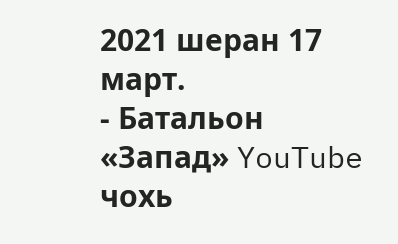2021 шеран 17 март.
- Батальон «Запад» YouTube чохь